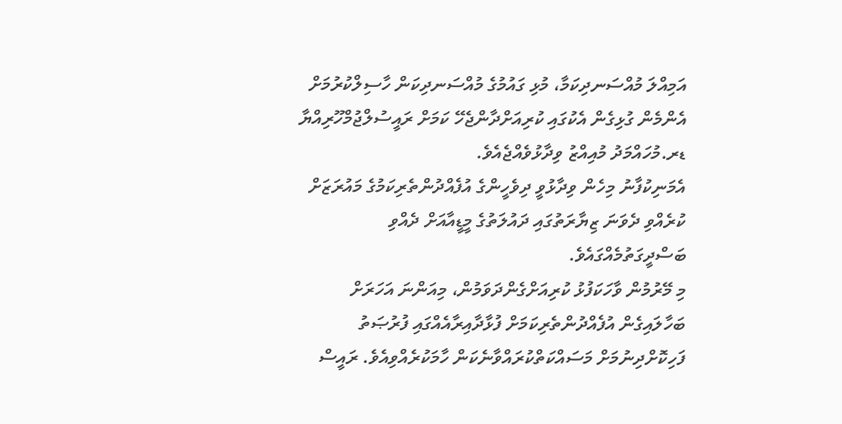އަމިއްލަ މުއްސަނދިކަމާ، މުޅި ގައުމުގެ މުއްސަނދިކަން ހާސިލްކުރުމަށް އެންމެން ގުޅިގެން އެކުގައި ކުރިއަށްދާންޖެހޭ ކަމަށް ރައީސުލްޖުމްހޫރިއްޔާ ޑރ.މުހައްމަދު މުއިއްޒު ވިދާޅުވެއްޖެއެވެ.
އެމަނިކުފާނު މިހެން ވިދާޅުވީ ދިވެހީންގެ އުފެއްދުންތެރިކަމުގެ މައުރަޒަށް ކުރެއްވި ދެވަނަ ޒިޔާރަތުގައި ދައުލަތުގެ މީޑީއާއަށް ދެއްވި ބަސްދީގަތުމެއްގައެވެ.
މި މޭރުމުން ވާހަކަފުޅު ކުރިއަށްގެންދަވަމުން، މިއަންނަ އަހަރަށް ބަހާލައިގެން އުފެއްދުންތެރިކަމަށް ފުޅާދާއިރާއެއްގައި ފުރުޞަތު ފަހިކޮށްދިނުމަށް މަސައްކަތްކުރައްވާނެކަން ހާމަކުރެއްވިއެވެ. ރައީސް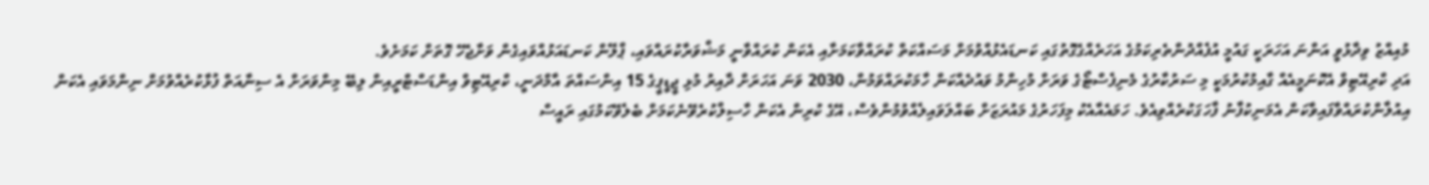މުއިއްޒު ވިދާޅުވީ އަންނަ އަހަރަކީ ގައުމީ އުފެއްދުންތެރިކަމުގެ އަހަރެއްގެގޮތުގައި ކަނޑައެޅުއްވުމަށް މަސައްކަތް ކުރައްވާކަމަށާއި އެކަން ކުރައްވާނީ މަޝްވަރާކުރައްވައި، ޕްލޭން ކަނޑައަޅުއްވައިގެން ވަށާޖެހޭ ގޮތަށް ކަމަށެވެ.
އަދި ކްރިއޭޓިވް އެކޮނަމީއެއް ގާއިމުކުރުމަކީ މި ސަރުކާރުގެ މެނިފެސްޓޯގެ ވަރަށް މުހިންމު ވައުދެއްކަން ހާމަކުރައްވަމުން، 2030 ވަނަ އަހަރަށް ދާއިރު މުޅި ޖީޑީޕީގެ 15 އިންސައްތަ އާމްދަނީ، ކްރިއޭޓިވް އިންޑަސްޓްރީއިން ލިބޭ މިންވަރަށް އެ ސިނާއަތް ފުޅާކުރެއްވުމަށް ނިންމަވައި އެކަން އިއުލާންކުރައްވާފައިވާކަން އެމަނިކުފާނު ފާހަގަކުރެއްވިއެވެ. ހަމައެއާއެކު މިފަހަރުގެ މައުރަޒަށް ބައްލަވައިލެއްވުމުންވެސް، އޭގެ ކުރިން އެކަން ހާސިލްކުރެވޭނެކަމަށް ބެލެވޭކަމުގައި ރައީސް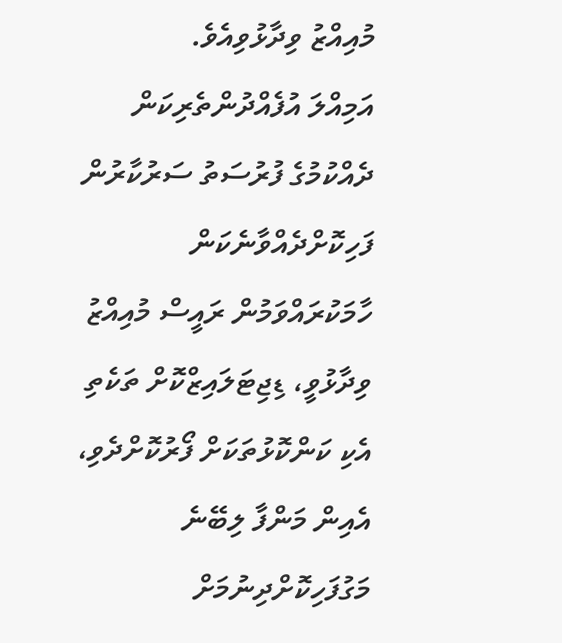މުއިއްޒު ވިދާޅުވިއެވެ.
އަމިއްލަ އުފެއްދުންތެރިކަން ދެއްކުމުގެ ފުރުސަތު ސަރުކާރުން ފަހިކޮށްދެއްވާނެކަން ހާމަކުރައްވަމުން ރައީސް މުއިއްޒު ވިދާޅުވީ، ޑިޖިޓަލައިޒްކޮށް ތަކެތި އެކި ކަންކޮޅުތަކަށް ފޯރުކޮށްދެވި، އެއިން މަންފާ ލިބޭނެ މަގުފަހިކޮށްދިނުމަށް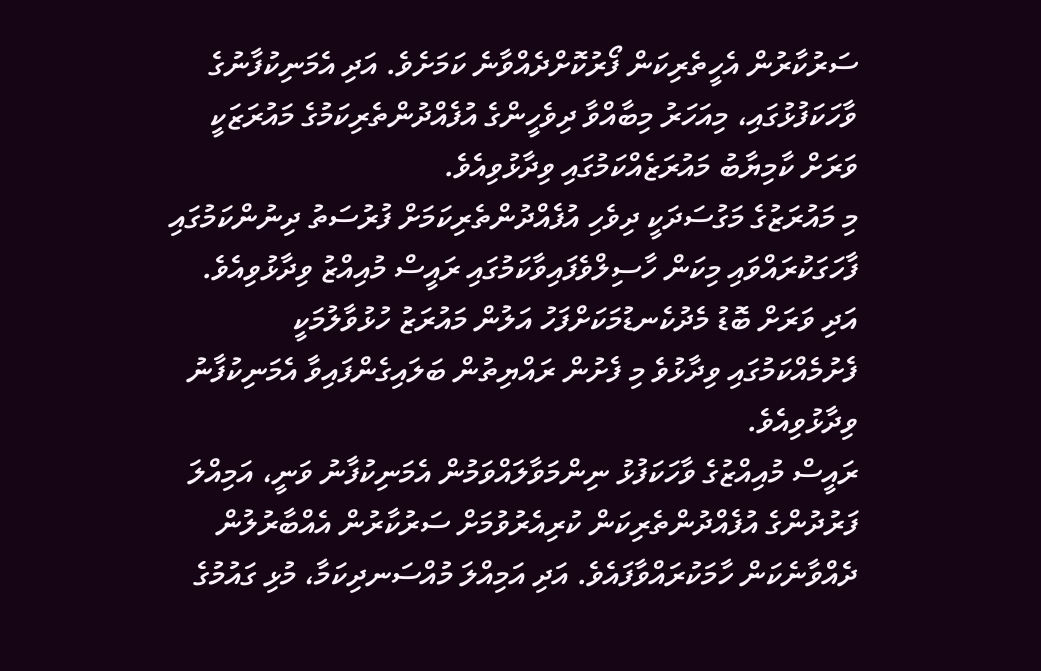ސަރުކާރުން އެހީތެރިކަން ފޯރުކޮށްދެއްވާނެ ކަމަށެވެ. އަދި އެމަނިކުފާނުގެ ވާހަކަފުޅުގައި، މިއަހަރު މިބާއްވާ ދިވެހީންގެ އުފެއްދުންތެރިކަމުގެ މައުރަޒަކީ ވަރަށް ކާމިޔާބު މައުރަޒެއްކަމުގައި ވިދާޅުވިއެވެ.
މި މައުރަޒުގެ މަގުސަދަކީ ދިވެހި އުފެއްދުންތެރިކަމަށް ފުރުސަތު ދިނުންކަމުގައި ފާހަގަކުރައްވައި މިކަން ހާސިލްވެފައިވާކަމުގައި ރައީސް މުއިއްޒު ވިދާޅުވިއެވެ. އަދި ވަރަށް ބޮޑު މެދުކެނޑުމަކަށްފަހު އަލުން މައުރަޒު ހުޅުވާލުމަކީ ފެށުމެއްކަމުގައި ވިދާޅުވެ މި ފެށުން ރައްޔިތުން ބަލައިގެންފައިވާ އެމަނިކުފާނު ވިދާޅުވިއެވެ.
ރައީސް މުއިއްޒުގެ ވާހަކަފުޅު ނިންމަވާލައްވަމުން އެމަނިކުފާނު ވަނީ، އަމިއްލަ ފަރުދުންގެ އުފެއްދުންތެރިކަން ކުރިއެރުވުމަށް ސަރުކާރުން އެއްބާރުލުން ދެއްވާނެކަން ހާމަކުރައްވާފައެވެ. އަދި އަމިއްލަ މުއްސަނދިކަމާ، މުޅި ގައުމުގެ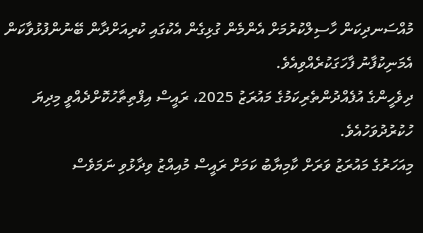މުއްސަނދިކަން ހާސިލްކުރުމަށް އެންމެން ގުޅިގެން އެކުގައި ކުރިއަށްދާން ބޭނުންފުޅުވާކަން އެމަނިކުފާނު ފާހަގަކުރެއްވިއެވެ.
ދިވެހީންގެ އުފެއްދުންތެރިކަމުގެ މައުރަޒު 2025، ރައީސް އިފްތިތާހުކޮށްދެއްވީ މިދިޔަ ހުކުރުދުވަހުއެވެ.
މިއަހަރުގެ މައުރަޒު ވަރަށް ކާމިޔާބު ކަމަށް ރައީސް މުއިއްޒު ވިދާޅުވި ނަމަވެސް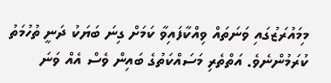މިމައުރަޒުގައި ވަނަތައް ވިއްކާފައިވާ ކަމަށް ގިނަ ބަޔަކު ދަނީ ތުހުމަތު ކުރަމުންނެވެ. އަތްތެރި މަސައްކަތުގެ ބައިން ވެސް އެއް ވަނަ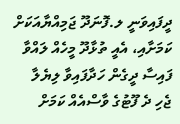ދީފައިވަނީ ލ.ފޮނަދޫ ޖަމިއްޔާއަކަށް ކަމަށާއި، އެއީ ތުޅާދޫ މީހެއް ލައްވާ ފައިސާ ދީގެން ހަދާފައިވާ ލިޔެލާ ޖެހި ދެ ފޫޓުގެ ވާސްއެއް ކަމަށް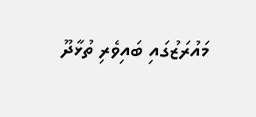މައުރަޒުގައި ބައިވެރި ތުޅާދޫ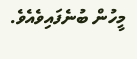މީހުން ބުނެފައިވެއެވެ.